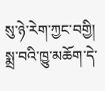སུ་ཉེ་རེག་ཀྱང་བགྱི། སྨྲ་བའི་ཁྱུ་མཆོག་དེ་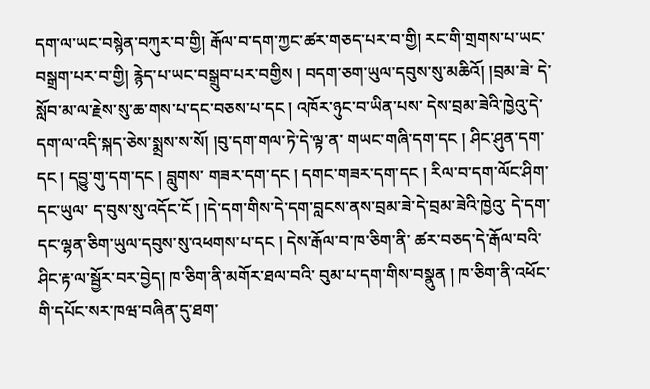དག་ལ་ཡང་བསྙེན་བཀུར་བ་གྱི། རྒོལ་བ་དག་ཀྱང་ཚར་གཅད་པར་བ་གྱི། རང་གི་གྲགས་པ་ཡང་བསྒྲག་པར་བ་གྱི། རྙེད་པ་ཡང་བསྒྲུབ་པར་བགྱིས ། བདག་ཅག་ཡུལ་དབུས་སུ་མཆིའོ། །བྲམ་ཟེ་ དེ་སློབ་མ་ལ་རྗེས་སུ་ཆ་གས་པ་དང་བཅས་པ་དང ། འཁོར་ཉུང་བ་ཡིན་པས་ དེས་བྲམ་ཟེའི་ཁྱེའུ་དེ་དག་ལ་འདི་སྐད་ཅེས་སྨྲས་ས་སོ། །བུ་དག་གལ་ཏེ་དེ་ལྟ་ན་ གཡང་གཞི་དག་དང ། ཤིང་ཤུན་དག་དང ། དབྱུ་གུ་དག་དང ། བླུགས་ གཟར་དག་དང ། དགང་གཟར་དག་དང ། རིལ་བ་དག་ལོང་ཤིག་དང་ཡུལ་ ད་བུས་སུ་འདོང་ངོ ། །དེ་དག་གིས་དེ་དག་བླངས་ནས་བྲམ་ཟེ་དེ་བྲམ་ཟེའི་ཁྱེའུ་ དེ་དག་དང་ལྷན་ཅིག་ཡུལ་དབུས་སུ་འཕགས་པ་དང ། དེས་རྒོལ་བ་ཁ་ཅིག་ནི་ ཚར་བཅད་དེ་རྒོལ་བའི་ཤིང་རྟ་ལ་སྦྱོར་བར་བྱེད། ཁ་ཅིག་ནི་མགོར་ཐལ་བའི་ བུམ་པ་དག་གིས་བསྣུན ། ཁ་ཅིག་ནི་འཕོང་གི་དཔོང་སར་ཁཝ་བཞིན་དུ་ཐག་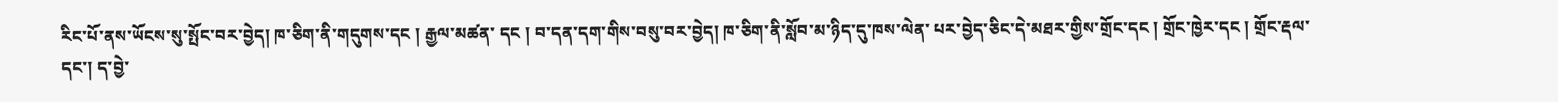རིང་པོ་ནས་ཡོངས་སུ་སྤོང་བར་བྱེད། ཁ་ཅིག་ནི་གདུགས་དང ། རྒྱལ་མཚན་ དང ། བ་དན་དག་གིས་བསུ་བར་བྱེད། ཁ་ཅིག་ནི་སློབ་མ་ཉིད་དུ་ཁས་ལེན་ པར་བྱེད་ཅིང་དེ་མཐར་གྱིས་གྲོང་དང ། གྲོང་ཁྱེར་དང ། གྲོང་རྡལ་དང་། ད་བྱེ་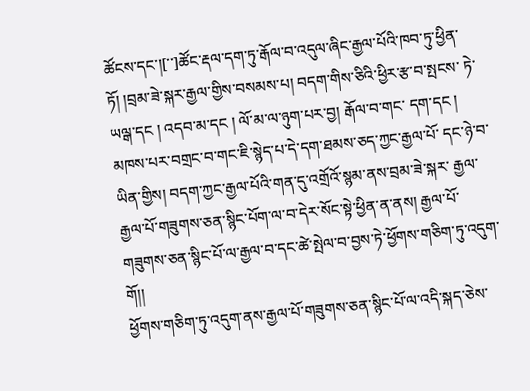ཚོངས་དང་།[་་]ཚོང་རྡལ་དག་ཏུ་རྒོལ་བ་འདུལ་ཞིང་རྒྱལ་པོའི་ཁབ་ཏུ་ཕྱིན་ ཏོ། །བྲམ་ཟེ་སྐར་རྒྱལ་གྱིས་བསམས་པ། བདག་གིས་ཅིའི་ཕྱིར་རྩ་བ་སྤངས་ ཏེ་ཡལྒ་དང ། འདབ་མ་དང ། ལོ་མ་ལ་ཉུག་པར་བྱ། རྒོལ་བ་གང་ དག་དང ། མཁས་པར་བགྲང་བ་གང་ཇི་སྙེད་པ་དེ་དག་ཐམས་ཅད་ཀྱང་རྒྱལ་པོ་ དང་ཉེ་བ་ཡིན་གྱིས། བདག་ཀྱང་རྒྱལ་པོའི་གན་དུ་འགྲོའོ་སྙམ་ནས་བྲམ་ཟེ་སྐར་ རྒྱལ་རྒྱལ་པོ་གཟུགས་ཅན་སྙིང་པོག་ལ་བ་དེར་སོང་སྟེ་ཕྱིན་ན་ནས། རྒྱལ་པོ་ གཟུགས་ཅན་སྙིང་པོ་ལ་རྒྱལ་བ་དང་ཚེ་སྤེལ་བ་བྱས་ཏེ་ཕྱོགས་གཅིག་ཏུ་འདུག་གོ།།
ཕྱོགས་གཅིག་ཏུ་འདུག་ནས་རྒྱལ་པོ་གཟུགས་ཅན་སྙིང་པོ་ལ་འདི་སྐད་ཅེས་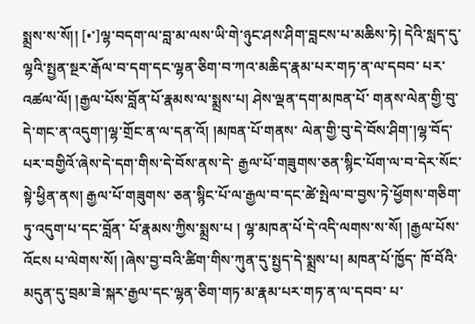སྨྲས་ས་སོ།། [•་]ལྷ་བདག་ལ་བླ་མ་ལས་ཡི་གེ་ཉུང་ཤས་ཤིག་བླངས་པ་མཆིས་ཏེ། དེའི་སླད་དུ་ ལྷའི་སྤྱན་སྔར་རྒོལ་བ་དག་དང་ལྷན་ཅིག་བ་ཀའ་མཆིད་རྣམ་པར་གཏ་ན་ལ་དབབ་ པར་འཚལ་ལོ། །རྒྱལ་པོས་བློན་པོ་རྣམས་ལ་སྨྲས་པ། ཤེས་ལྡན་དག་མཁན་པོ་ གནས་ལེན་གྱི་བུ་དེ་གང་ན་འདུག་།ལྷ་གྲོང་ན་ལ་དན་འོ། །མཁན་པོ་གནས་ ལེན་གྱི་བུ་དེ་བོས་ཤིག་།ལྷ་བོད་པར་བགྱིའོ་ཞེས་དེ་དག་གིས་དེ་བོས་ནས་དེ་ རྒྱལ་པོ་གཟུགས་ཅན་སྙིང་པོག་ལ་བ་དེར་སོང་སྟེ་ཕྱིན་ནས། རྒྱལ་པོ་གཟུགས་ ཅན་སྙིང་པོ་ལ་རྒྱལ་བ་དང་ཚེ་སྤེལ་བ་བྱས་ཏེ་ཕྱོགས་གཅིག་ཏུ་འདུག་པ་དང་བློན་ པོ་རྣམས་ཀྱིས་སྨྲས་པ ། ལྷ་མཁན་པོ་དེ་འདི་ལགས་ས་སོ། །རྒྱལ་པོས་འོངས པ་ལེགས་སོ། །ཞེས་བྱ་བའི་ཚིག་གིས་ཀུན་དུ་སྤྱད་དེ་སྨྲས་པ། མཁན་པོ་ཁྱོད་ ཁོ་བོའི་མདུན་དུ་བྲམ་ཟེ་སྐར་རྒྱལ་དང་ལྷན་ཅིག་གཏ་མ་རྣམ་པར་གཏ་ན་ལ་དབབ་ པ་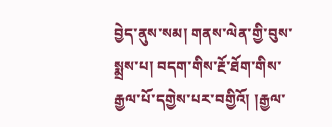བྱེད་ནུས་སམ། གནས་ལེན་གྱི་བུས་སྨྲས་པ། བདག་གིས་རྔོ་ཐོག་གིས་ རྒྱལ་པོ་དགྱེས་པར་བགྱིའོ། །རྒྱལ་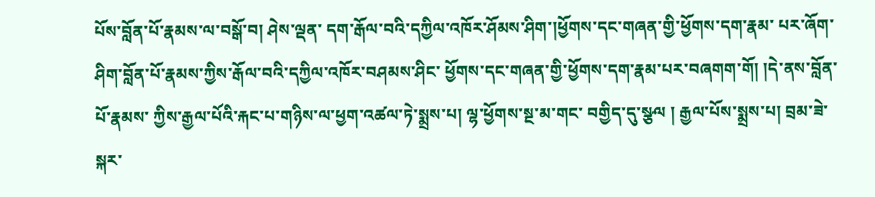པོས་བློན་པོ་རྣམས་ལ་བསྒོ་བ། ཤེས་ལྡན་ དག་རྒོལ་བའི་དཀྱིལ་འཁོར་ཤོམས་ཤིག་།ཕྱོགས་དང་གཞན་གྱི་ཕྱོགས་དག་རྣམ་ པར་ཞོག་ཤིག་བློན་པོ་རྣམས་ཀྱིས་རྒོལ་བའི་དཀྱིལ་འཁོར་བཤམས་ཤིང་ ཕྱོགས་དང་གཞན་གྱི་ཕྱོགས་དག་རྣམ་པར་བཞགག་གོ། །དེ་ནས་བློན་པོ་རྣམས་ ཀྱིས་རྒྱལ་པོའི་རྐང་པ་གཉིས་ལ་ཕྱག་འཚལ་ཏེ་སྨྲས་པ། ལྷ་ཕྱོགས་སྔ་མ་གང་ བགྱིད་དུ་སྩལ ། རྒྱལ་པོས་སྨྲས་པ། བྲམ་ཟེ་སྐར་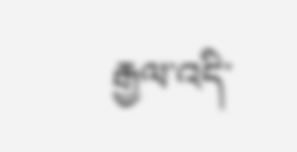རྒྱལ་འདི་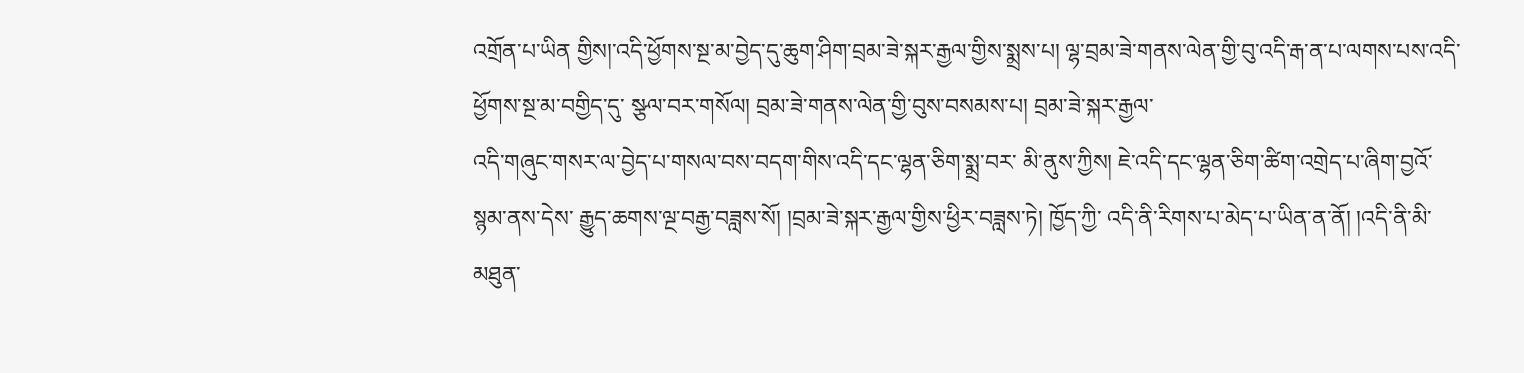འགྲོན་པ་ཡིན གྱིས།་འདི་ཕྱོགས་སྔ་མ་བྱེད་དུ་ཆུག་ཤིག་བྲམ་ཟེ་སྐར་རྒྱལ་གྱིས་སྨྲས་པ། ལྷ་བྲམ་ཟེ་གནས་ལེན་གྱི་བུ་འདི་རྒ་ན་པ་ལགས་པས་འདི་ཕྱོགས་སྔ་མ་བགྱིད་དུ་ སྩལ་བར་གསོལ། བྲམ་ཟེ་གནས་ལེན་གྱི་བུས་བསམས་པ། བྲམ་ཟེ་སྐར་རྒྱལ་
འདི་གཞུང་གསར་ལ་བྱེད་པ་གསལ་བས་བདག་གིས་འདི་དང་ལྷན་ཅིག་སྨྲ་བར་ མི་ནུས་ཀྱིས། ཇེ་འདི་དང་ལྷན་ཅིག་ཚིག་འགྲེད་པ་ཞིག་བྱའོ་སྙམ་ནས་དེས་ རྒྱུད་ཆགས་ལྔ་བརྒྱ་བཟླས་སོ། །བྲམ་ཟེ་སྐར་རྒྱལ་གྱིས་ཕྱིར་བཟླས་ཏེ། ཁྱོད་ཀྱི་ འདི་ནི་རིགས་པ་མེད་པ་ཡིན་ན་ནོ། །འདི་ནི་མི་མཐུན་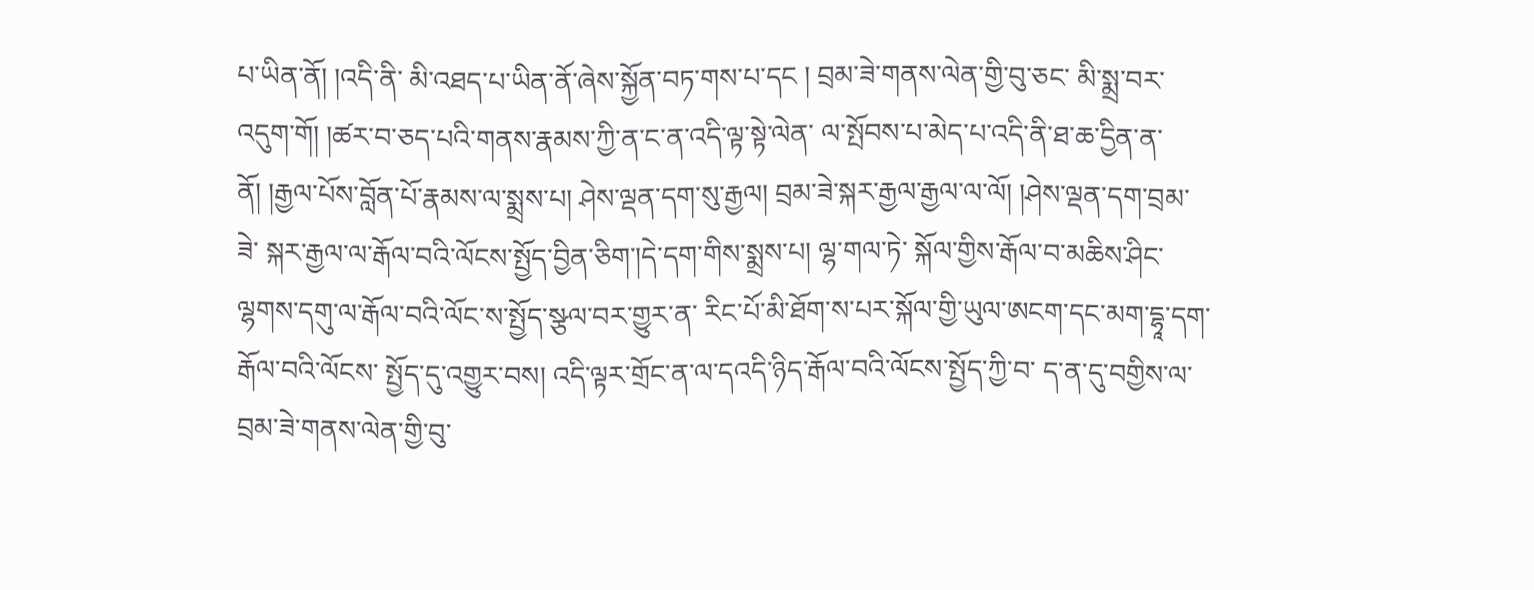པ་ཡིན་ནོ། །འདི་ནི་ མི་འཐད་པ་ཡིན་ནོ་ཞེས་སྐྱོན་བཏ་གས་པ་དང ། བྲམ་ཟེ་གནས་ལེན་གྱི་བུ་ཅང་ མི་སྨྲ་བར་འདུག་གོ། །ཚར་བ་ཅད་པའི་གནས་རྣམས་ཀྱི་ན་ང་ན་འདི་ལྟ་སྟེ་ལེན་ ལ་སྤོབས་པ་མེད་པ་འདི་ནི་ཐ་ཆ་དྱིན་ན་ནོ། །རྒྱལ་པོས་བློན་པོ་རྣམས་ལ་སྨྲས་པ། ཤེས་ལྡན་དག་སུ་རྒྱལ། བྲམ་ཟེ་སྐར་རྒྱལ་རྒྱལ་ལ་ལོ། །ཤེས་ལྡན་དག་བྲམ་ཟེ་ སྐར་རྒྱལ་ལ་རྒོལ་བའི་ལོངས་སྤྱོད་བྱིན་ཅིག་།དེ་དག་གིས་སྨྲས་པ། ལྷ་གལ་ཏེ་ སྐོལ་གྱིས་རྒོལ་བ་མཆིས་ཤིང་ལྷགས་དགུ་ལ་རྒོལ་བའི་ལོང་ས་སྤྱོད་སྩལ་བར་གྱུར་ན་ རིང་པོ་མི་ཐོག་ས་པར་སྐོལ་གྱི་ཡུལ་ཨངག་དང་མག་དྷཱ་དག་རྒོལ་བའི་ལོངས་ སྤྱོད་དུ་འགྱུར་བས། འདི་ལྟར་གྲོང་ན་ལ་དའདི་ཉིད་རྒོལ་བའི་ལོངས་སྤྱོད་ཀྱི་བ་ ད་ན་དུ་བགྱིས་ལ་བྲམ་ཟེ་གནས་ལེན་གྱི་བུ་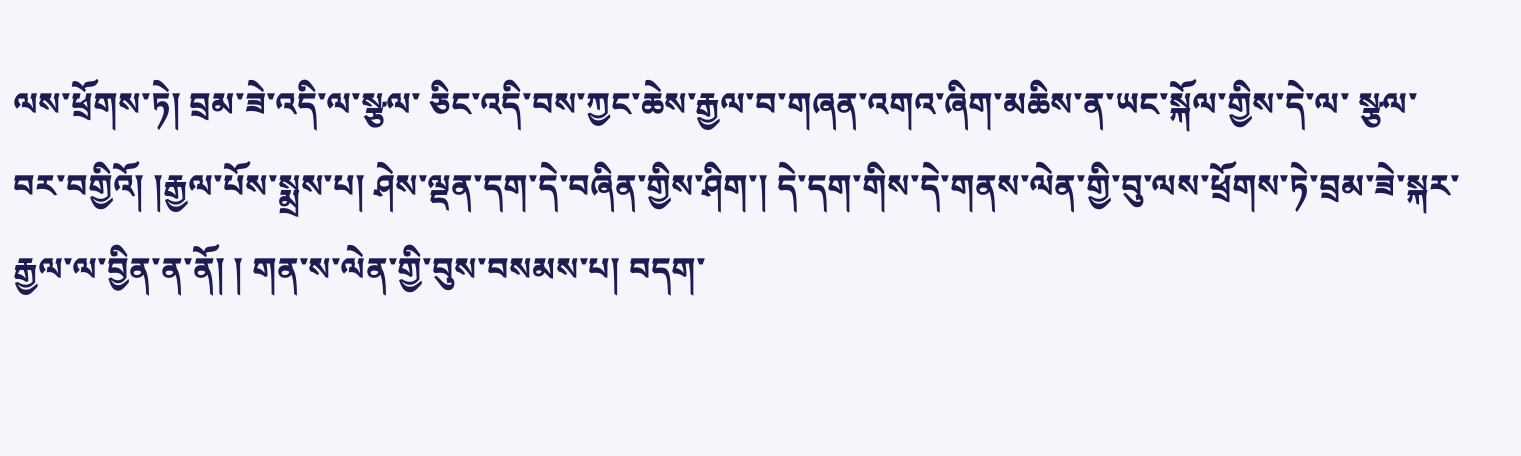ལས་ཕྲོགས་ཏེ། བྲམ་ཟེ་འདི་ལ་སྩལ་ ཅིང་འདི་བས་ཀྱང་ཆེས་རྒྱལ་བ་གཞན་འགའ་ཞིག་མཆིས་ན་ཡང་སྐོལ་གྱིས་དེ་ལ་ སྩལ་བར་བགྱིའོ། །རྒྱལ་པོས་སྨྲས་པ། ཤེས་ལྡན་དག་དེ་བཞིན་གྱིས་ཤིག་། དེ་དག་གིས་དེ་གནས་ལེན་གྱི་བུ་ལས་ཕྲོགས་ཏེ་བྲམ་ཟེ་སྐར་རྒྱལ་ལ་བྱིན་ན་ནོ། ། གན་ས་ལེན་གྱི་བུས་བསམས་པ། བདག་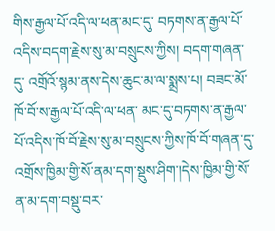གིས་རྒྱལ་པོ་འདི་ལ་ཕན་མང་དུ་ བཏགས་ན་རྒྱལ་པོ་འདིས་བདག་རྗེས་སུ་མ་བསྲུངས་ཀྱིས། བདག་གཞན་དུ་ འགྲོའོ་སྙམ་ནས་དེས་ཆུང་མ་ལ་སྨྲས་པ། བཟང་མོ་ཁོ་བོ་ས་རྒྱལ་པོ་འདི་ལ་ཕན་ མང་དུ་བཏགས་ན་རྒྱལ་པོ་འདིས་ཁོ་བོ་རྗེས་སུ་མ་བསྲུངས་ཀྱིས་ཁོ་བོ་གཞན་དུ་ འགྲོས་ཁྱིམ་གྱི་སོ་ནམ་དག་སྡུས་ཤིག་།དེས་ཁྱིམ་གྱི་སོ་ན་མ་དག་བསྡུ་བར་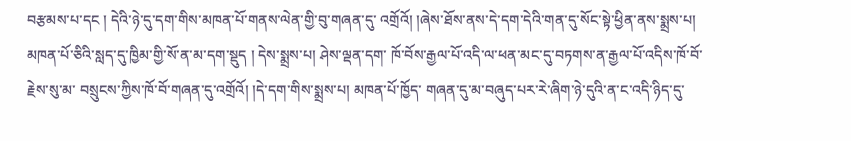བརྩམས་པ་དང ། དེའི་ཉེ་དུ་དག་གིས་མཁན་པོ་གནས་ལེན་གྱི་བུ་གཞན་དུ་ འགྲོའོ། །ཞེས་ཐོས་ནས་དེ་དག་དེའི་གན་དུ་སོང་སྟེ་ཕྱིན་ནས་སྨྲས་པ། མཁན་པོ་ཅིའི་སླད་དུ་ཁྱིམ་གྱི་སོ་ན་མ་དག་སྡུད ། དེས་སྨྲས་པ། ཤེས་ལྡན་དག་ ཁོ་བོས་རྒྱལ་པོ་འདི་ལ་ཕན་མང་དུ་བཏགས་ན་རྒྱལ་པོ་འདིས་ཁོ་བོ་རྗེས་སུ་མ་ བསྲུངས་ཀྱིས་ཁོ་བོ་གཞན་དུ་འགྲོའོ། །དེ་དག་གིས་སྨྲས་པ། མཁན་པོ་ཁྱོད་ གཞན་དུ་མ་བཞུད་པར་རེ་ཞིག་ཉེ་དུའི་ན་ང་འདི་ཉིད་དུ་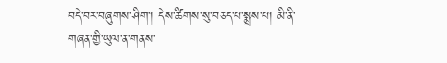བདེ་བར་བཞུགས་ཤིག་། དེས་ཚིགས་སུ་བཅད་པ་སྨྲས་པ། མི་ནི་གཞན་གྱི་ཡུལ་ན་གནས་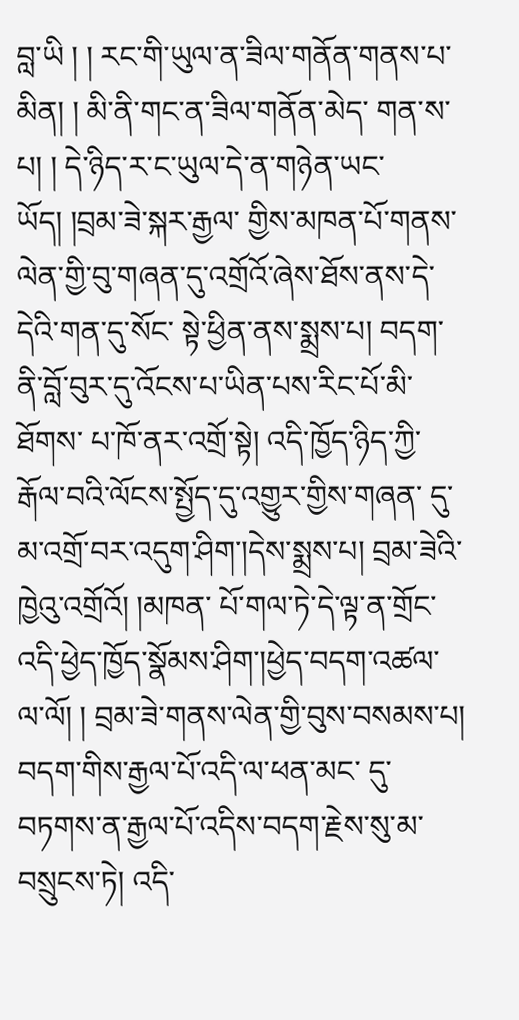བླ་ཡི ། ། རང་གི་ཡུལ་ན་ཟིལ་གནོན་གནས་པ་མིན། ། མི་ནི་གང་ན་ཟིལ་གནོན་མེད་ གན་ས་པ། ། དེ་ཉིད་ར་ང་ཡུལ་དེ་ན་གཉེན་ཡང་ཡོད། །བྲམ་ཟེ་སྐར་རྒྱལ་ གྱིས་མཁན་པོ་གནས་ལེན་གྱི་བུ་གཞན་དུ་འགྲོའོ་ཞེས་ཐོས་ནས་དེ་དེའི་གན་དུ་སོང་ སྟེ་ཕྱིན་ནས་སྨྲས་པ། བདག་ནི་བློ་བུར་དུ་འོངས་པ་ཡིན་པས་རིང་པོ་མི་ཐོགས་ པ་ཁོ་ནར་འགྲོ་སྟེ། འདི་ཁྱོད་ཉིད་ཀྱི་རྒོལ་བའི་ལོངས་སྤྱོད་དུ་འགྱུར་གྱིས་གཞན་ དུ་མ་འགྲོ་བར་འདུག་ཤིག་།དེས་སྨྲས་པ། བྲམ་ཟེའི་ཁྱེའུ་འགྲོའོ། །མཁན་ པོ་གལ་ཏེ་དེ་ལྟ་ན་གྲོང་འདི་ཕྱེད་ཁྱོད་སྣོམས་ཤིག་།ཕྱེད་བདག་འཚལ་ལ་ལོ། ། བྲམ་ཟེ་གནས་ལེན་གྱི་བུས་བསམས་པ། བདག་གིས་རྒྱལ་པོ་འདི་ལ་ཕན་མང་ དུ་བཏགས་ན་རྒྱལ་པོ་འདིས་བདག་རྗེས་སུ་མ་བསྲུངས་ཏེ། འདི་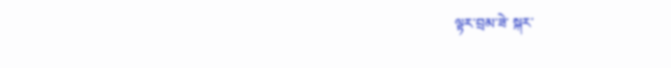ལྟར་བྲམ་ཟེ་ སྐར་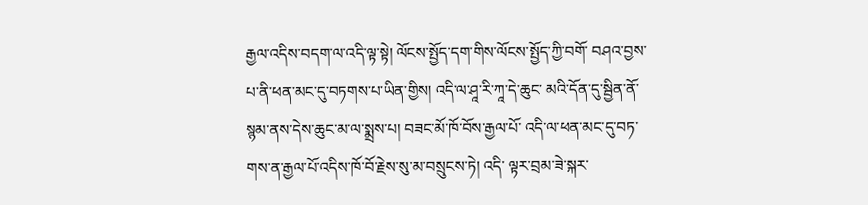རྒྱལ་འདིས་བདག་ལ་འདི་ལྟ་སྟེ། ལོངས་སྤྱོད་དག་གིས་ལོངས་སྤྱོད་ཀྱི་བགོ་ བཤའ་བྱས་པ་ནི་ཕན་མང་དུ་བཏགས་པ་ཡིན་གྱིས། འདི་ལ་ཤཱ་རི་ཀཱ་དེ་ཆུང་ མའི་དོན་དུ་སྦྱིན་ནོ་སྙམ་ནས་དེས་ཆུང་མ་ལ་སྨྲས་པ། བཟང་མོ་ཁོ་བོས་རྒྱལ་པོ་ འདི་ལ་ཕན་མང་དུ་བཏ་གས་ན་རྒྱལ་པོ་འདིས་ཁོ་བོ་རྗེས་སུ་མ་བསྲུངས་ཏེ། འདི་ ལྟར་བྲམ་ཟེ་སྐར་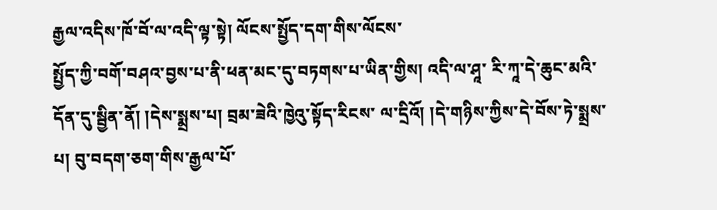རྒྱལ་འདིས་ཁོ་བོ་ལ་འདི་ལྟ་སྟེ། ལོངས་སྤྱོད་དག་གིས་ལོངས་
སྤྱོད་ཀྱི་བགོ་བཤའ་བྱས་པ་ནི་ཕན་མང་དུ་བཏགས་པ་ཡིན་གྱིས། འདི་ལ་ཤཱ་ རི་ཀཱ་དེ་ཆུང་མའི་དོན་དུ་སྦྱིན་ནོ། །དེས་སྨྲས་པ། བྲམ་ཟེའི་ཁྱེའུ་སྟོད་རིངས་ ལ་དྲིའོ། །དེ་གཉིས་ཀྱིས་དེ་བོས་ཏེ་སྨྲས་པ། བུ་བདག་ཅག་གིས་རྒྱལ་པོ་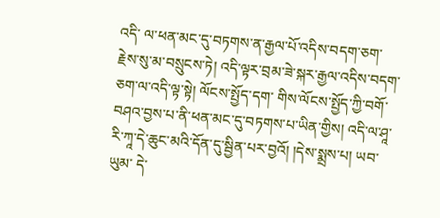འདི་ ལ་ཕན་མང་དུ་བཏགས་ན་རྒྱལ་པོ་འདིས་བདག་ཅག་རྗེས་སུ་མ་བསྲུངས་ཏེ། འདི་ལྟར་བྲམ་ཟེ་སྐར་རྒྱལ་འདིས་བདག་ཅག་ལ་འདི་ལྟ་སྟེ། ལོངས་སྤྱོད་དག་ གིས་ལོངས་སྤྱོད་ཀྱི་བགོ་བཤའ་བྱས་པ་ནི་ཕན་མང་དུ་བཏགས་པ་ཡིན་གྱིས། འདི་ལ་ཤཱ་རི་ཀཱ་དེ་ཆུང་མའི་དོན་དུ་སྦྱིན་པར་བྱའོ། །དེས་སྨྲས་པ། ཡབ་ཡུམ་ དེ་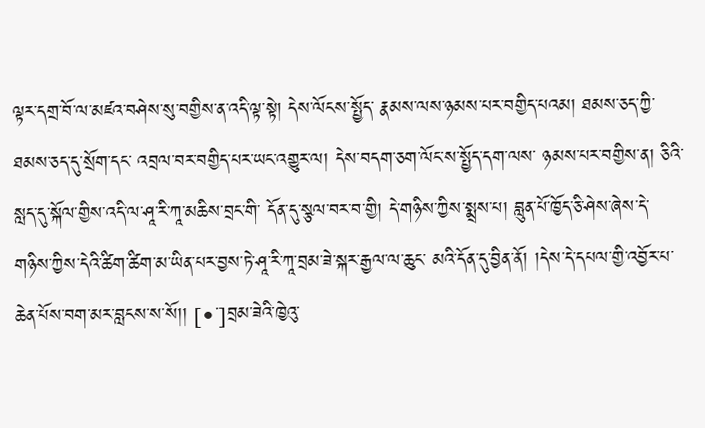ལྟར་དགྲ་བོ་ལ་མཛའ་བཤེས་སུ་བགྱིས་ན་འདི་ལྟ་སྟེ། དེས་ལོངས་སྤྱོད་ རྣམས་ལས་ཉམས་པར་བགྱིད་པའམ། ཐམས་ཅད་ཀྱི་ཐམས་ཅད་དུ་སྲོག་དང་ འབྲལ་བར་བགྱིད་པར་ཡང་འགྱུར་ལ། དེས་བདག་ཅག་ལོང་ས་སྤྱོད་དག་ལས་ ཉམས་པར་བགྱིས་ན། ཅིའི་སླད་དུ་སྐོལ་གྱིས་འདི་ལ་ཤཱ་རི་ཀཱ་མཆིས་བྲང་གི་ དོན་དུ་སྩལ་བར་བ་གྱི། དེ་གཉིས་ཀྱིས་སྨྲས་པ། བླུན་པོ་ཁྱོད་ཅི་ཤེས་ཞེས་དེ་ གཉིས་ཀྱིས་དེའི་ཚིག་ཚིག་མ་ཡིན་པར་བྱས་ཏེ་ཤཱ་རི་ཀཱ་བྲམ་ཟེ་སྐར་རྒྱལ་ལ་ཆུང་ མའི་དོན་དུ་བྱིན་ནོ། །དེས་དེ་དཔལ་གྱི་འབྱོར་པ་ཆེན་པོས་བག་མར་བླངས་ས་སོ།། [•་]བྲམ་ཟེའི་ཁྱེའུ་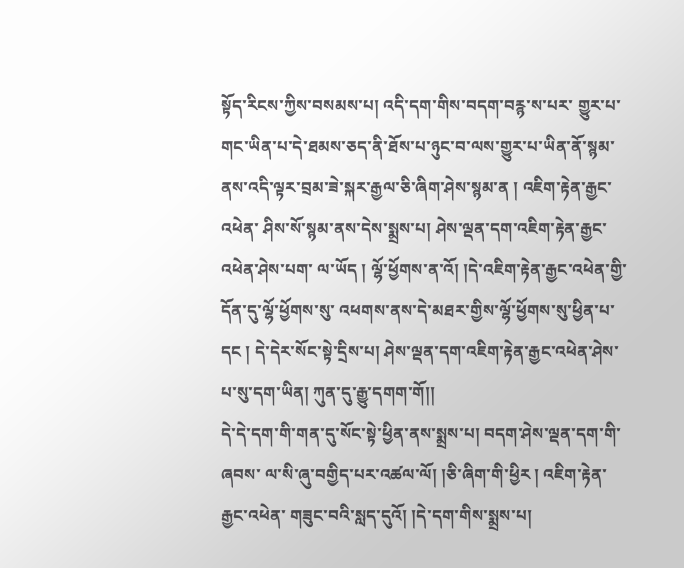སྟོད་རིངས་ཀྱིས་བསམས་པ། འདི་དག་གིས་བདག་བརྙ་ས་པར་ གྱུར་པ་གང་ཡིན་པ་དེ་ཐམས་ཅད་ནི་ཐོས་པ་ཉུང་བ་ལས་གྱུར་པ་ཡིན་ནོ་སྙམ་ ནས་འདི་ལྟར་བྲམ་ཟེ་སྐར་རྒྱལ་ཅི་ཞིག་ཤེས་སྙམ་ན ། འཇིག་རྟེན་རྒྱང་འཕེན་ ཤིས་སོ་སྙམ་ནས་དེས་སྨྲས་པ། ཤེས་ལྡན་དག་འཇིག་རྟེན་རྒྱང་འཕེན་ཤེས་པག་ ལ་ཡོད ། ལྷོ་ཕྱོགས་ན་འོ། །དེ་འཇིག་རྟེན་རྒྱང་འཕེན་གྱི་དོན་དུ་ལྷོ་ཕྱོགས་སུ་ འཕགས་ནས་དེ་མཐར་གྱིས་ལྷོ་ཕྱོགས་སུ་ཕྱིན་པ་དང ། དེ་དེར་སོང་སྟེ་དྲིས་པ། ཤེས་ལྡན་དག་འཇིག་རྟེན་རྒྱང་འཕེན་ཤེས་པ་སུ་དག་ཡིན། ཀུན་དུ་རྒྱུ་དགག་གོ།།
དེ་དེ་དག་གི་གན་དུ་སོང་སྟེ་ཕྱིན་ནས་སྨྲས་པ། བདག་ཤེས་ལྡན་དག་གི་ཞབས་ ལ་སི་ཞུ་བགྱིད་པར་འཚལ་ལོ། །ཅི་ཞིག་གི་ཕྱིར ། འཇིག་རྟེན་རྒྱང་འཕེན་ གཟུང་བའི་སླད་དུའོ། །དེ་དག་གིས་སྨྲས་པ།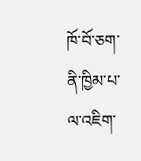ཁོ་བོ་ཅག་ནི་ཁྱིམ་པ་ལ་འཇིག་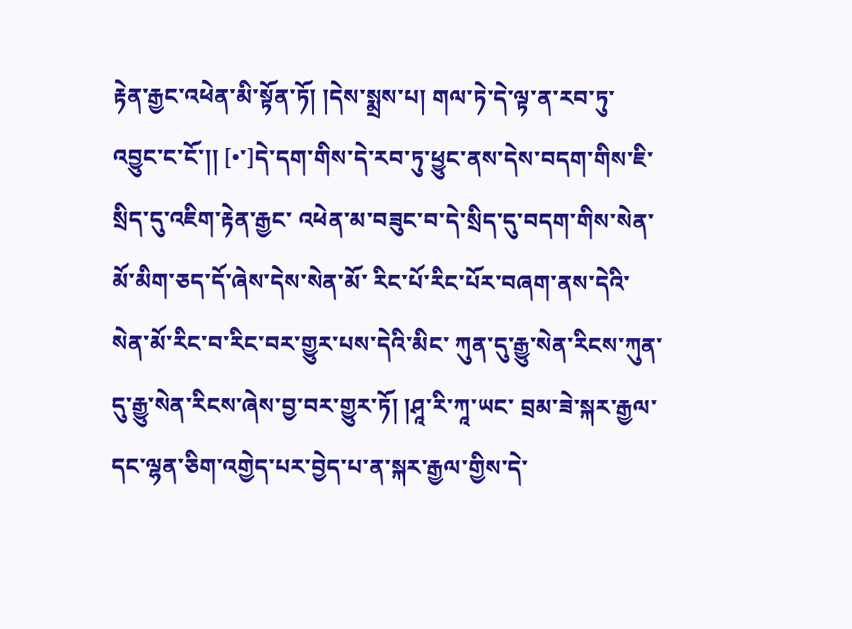རྟེན་རྒྱང་འཕེན་མི་སྟོན་ཏོ། །དེས་སྨྲས་པ། གལ་ཏེ་དེ་ལྟ་ན་རབ་ཏུ་འབྱུང་ང་ངོ་།། [•་]དེ་དག་གིས་དེ་རབ་ཏུ་ཕྱུང་ནས་དེས་བདག་གིས་ཇི་སྲིད་དུ་འཇིག་རྟེན་རྒྱང་ འཕེན་མ་བཟུང་བ་དེ་སྲིད་དུ་བདག་གིས་སེན་མོ་མིག་ཅད་དོ་ཞེས་དེས་སེན་མོ་ རིང་པོ་རིང་པོར་བཞག་ནས་དེའི་སེན་མོ་རིང་བ་རིང་བར་གྱུར་པས་དེའི་མིང་ ཀུན་དུ་རྒྱུ་སེན་རིངས་ཀུན་དུ་རྒྱུ་སེན་རིངས་ཞེས་བྱ་བར་གྱུར་ཏོ། །ཤཱ་རི་ཀཱ་ཡང་ བྲམ་ཟེ་སྐར་རྒྱལ་དང་ལྷན་ཅིག་འགྱེད་པར་བྱེད་པ་ན་སྐར་རྒྱལ་གྱིས་དེ་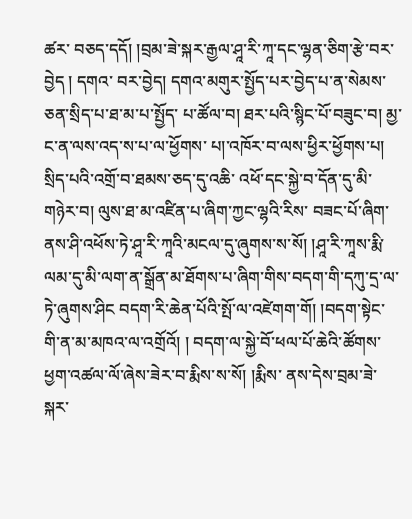ཚར་ བཅད་དདོ། །བྲམ་ཟེ་སྐར་རྒྱལ་ཤཱ་རི་ཀཱ་དང་ལྷན་ཅིག་རྩེ་བར་བྱེད ། དགའ་ བར་བྱེད། དགའ་མགུར་སྤྱོད་པར་བྱེད་པ་ན་སེམས་ཅན་སྲིད་པ་ཐ་མ་པ་སྤྱོད་ པ་ཚོལ་བ། ཐར་པའི་སྙིང་པོ་བཟུང་བ། མྱ་ང་ན་ལས་འད་ས་པ་ལ་ཕྱོགས་ པ།་འཁོར་བ་ལས་ཕྱིར་ཕྱོགས་པ། སྲིད་པའི་འགྲོ་བ་ཐམས་ཅད་དུ་འཆི་ འཕོ་དང་སྐྱེ་བ་དོན་དུ་མི་གཉེར་བ། ལུས་ཐ་མ་འཛིན་པ་ཞིག་ཀྱང་ལྷའི་རིས་ བཟང་པོ་ཞིག་ནས་ཤི་འཕོས་ཏེ་ཤཱ་རི་ཀཱའི་མངལ་དུ་ཞུགས་ས་སོ། །ཤཱ་རི་ཀཱས་རྨི་ ལམ་དུ་མི་ལག་ན་སྒྲོན་མ་ཐོགས་པ་ཞིག་གིས་བདག་གི་དཀུ་དྲ་ལ་ཏེ་ཞུགས་ཤིང བདག་རི་ཆེན་པོའི་སྤོ་ལ་འཛེགག་གོ། །བདག་སྟེང་གི་ན་མ་མཁའ་ལ་འགྲོའོ། ། བདག་ལ་སྐྱེ་བོ་ཕལ་པོ་ཆེའི་ཚོགས་ཕྱག་འཚལ་ལོ་ཞེས་ཟེར་བ་རྨིས་ས་སོ། །རྨིས་ ནས་དེས་བྲམ་ཟེ་སྐར་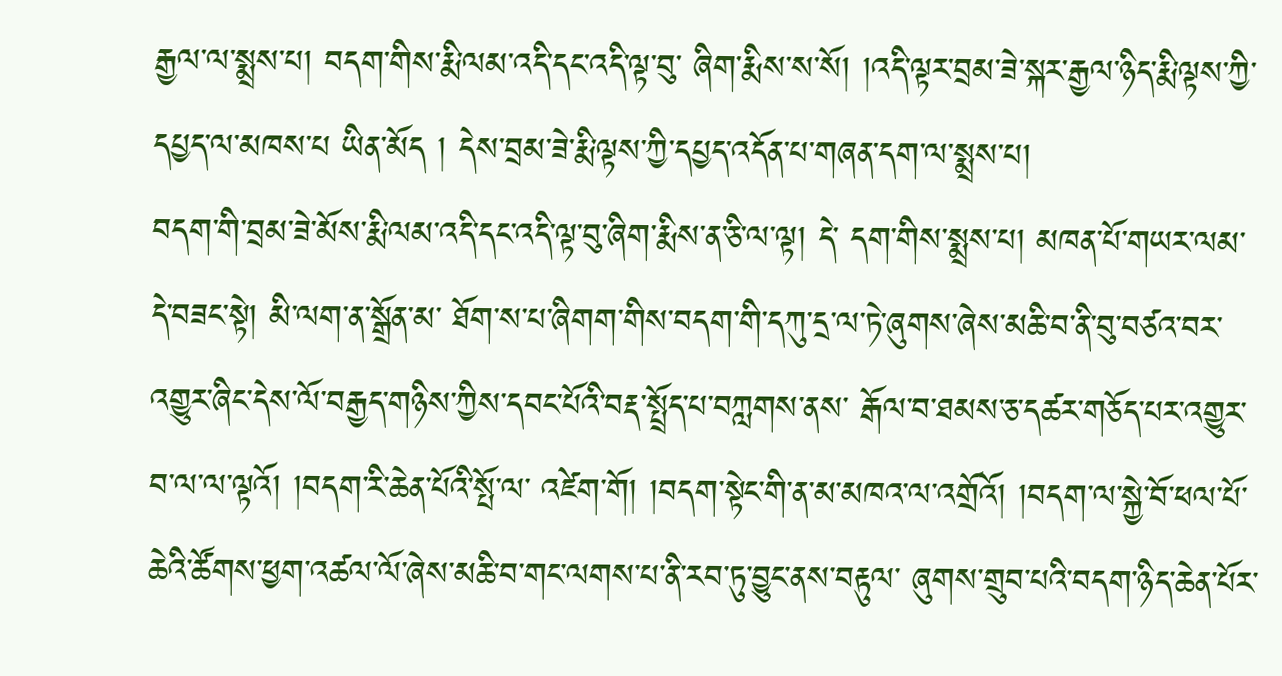རྒྱལ་ལ་སྨྲས་པ། བདག་གིས་རྨི་ལམ་འདི་དང་འདི་ལྟ་བུ་ ཞིག་རྨིས་ས་སོ། །འདི་ལྟར་བྲམ་ཟེ་སྐར་རྒྱལ་ཉིད་རྨི་ལྟས་ཀྱི་དཔྱད་ལ་མཁས་པ ཡིན་མོད ། དེས་བྲམ་ཟེ་རྨི་ལྟས་ཀྱི་དཔྱད་འདོན་པ་གཞན་དག་ལ་སྨྲས་པ།
བདག་གི་བྲམ་ཟེ་མོས་རྨི་ལམ་འདི་དང་འདི་ལྟ་བུ་ཞིག་རྨིས་ན་ཅི་ལ་ལྟ། དེ་ དག་གིས་སྨྲས་པ། མཁན་པོ་གཡར་ལམ་དེ་བཟང་སྟེ། མི་ལག་ན་སྒྲོན་མ་ ཐོག་ས་པ་ཞིགག་གིས་བདག་གི་དཀུ་དྲ་ལ་ཏེ་ཞུགས་ཞེས་མཆི་བ་ནི་བུ་བཙའ་བར་ འགྱུར་ཞིང་དེས་ལོ་བརྒྱད་གཉིས་ཀྱིས་དབང་པོའི་བརྡ་སྤྲོད་པ་བཀླགས་ནས་ རྒོལ་བ་ཐམས་ཅ་དཚར་གཅོད་པར་འགྱུར་བ་ལ་ལ་ལྟའོ། །བདག་རི་ཆེན་པོའི་སྤོ་ལ་ འཛེག་གོ། །བདག་སྟེང་གི་ན་མ་མཁའ་ལ་འགྲོའོ། །བདག་ལ་སྐྱེ་བོ་ཕལ་པོ་ ཆེའི་ཚོགས་ཕྱག་འཚལ་ལོ་ཞེས་མཆི་བ་གང་ལགས་པ་ནི་རབ་ཏུ་བྱུང་ནས་བརྟུལ་ ཞུགས་གྲུབ་པའི་བདག་ཉིད་ཆེན་པོར་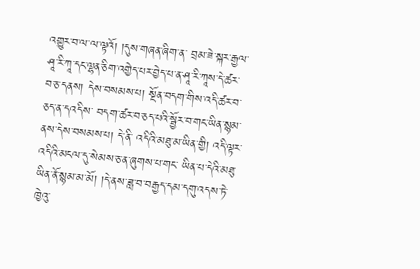འགྱུར་བ་ལ་ལ་ལྟའོ། །དུས་གཞན་ཞིག་ན་ བྲམ་ཟེ་སྐར་རྒྱལ་ཤཱ་རི་ཀཱ་དང་ལྷན་ཅིག་འགྱེད་པར་བྱེད་པ་ན་ཤཱ་རི་ཀཱས་དེ་ཚར་ བ་ཅ་དནས། དེས་བསམས་པ། སྔོན་བདག་གིས་འདི་ཚར་བ་ཅད་ན་དའདིས་ བདག་ཚར་བ་ཅད་པའི་སྦྱོར་བ་གང་ཡིན་སྙམ་ནས་དེས་བསམས་པ། དེ་ནི་ འདིའི་མཐུ་མ་ཡིན་གྱི། འདི་ལྟར་འདིའི་མངལ་དུ་སེམས་ཅ་ན་ཞུགས་པ་གང་ ཡིན་པ་དེའི་མཐུ་ཡིན་ནོ་སྙམ་མ་མོ། །དེ་ནས་ཟླ་བ་བརྒྱད་དམ་དགུ་འདས་ཏེ་ ཁྱེའུ་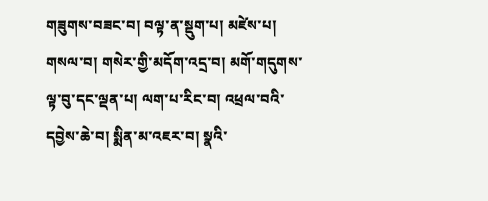གཟུགས་བཟང་བ། བལྟ་ན་སྡུག་པ། མཛེས་པ། གསལ་བ། གསེར་གྱི་མདོག་འདྲ་བ། མགོ་གདུགས་ལྟ་བུ་དང་ལྡན་པ། ལག་པ་རིང་བ། འཕྲལ་བའི་དབྱེས་ཆེ་བ། སྨིན་མ་འཇར་བ། སྣའི་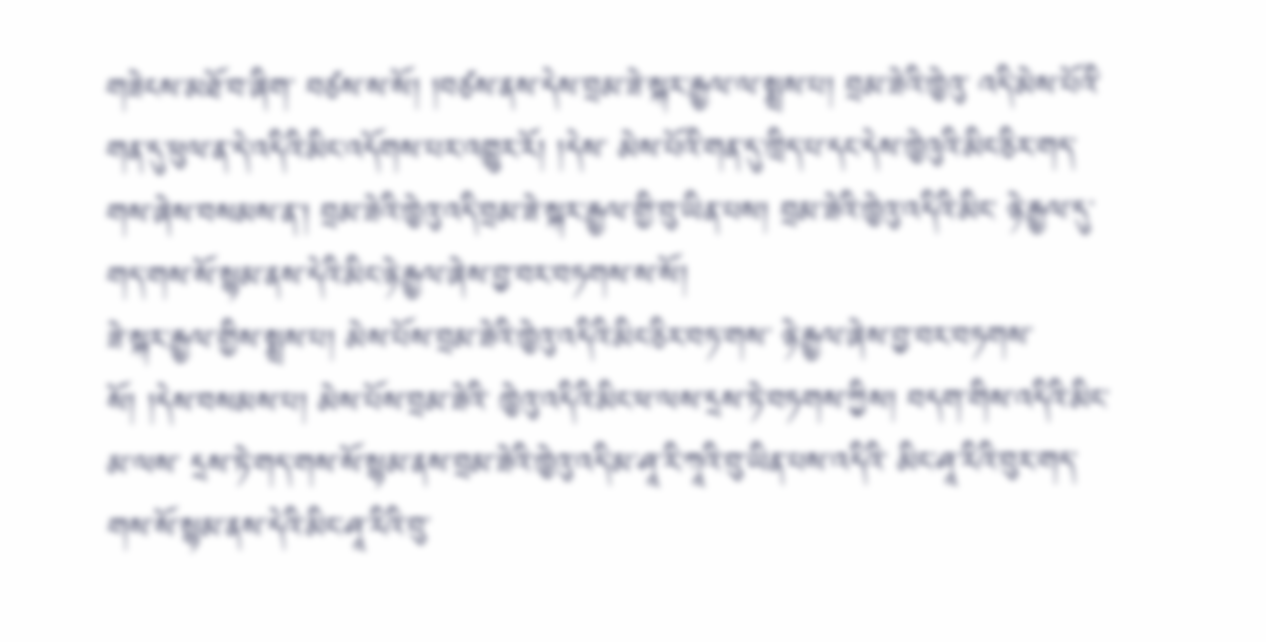གཟེངས་མཐོ་བ་ཞིག་ བཙས་ས་སོ། །བཙས་ནས་དེས་བྲམ་ཟེ་སྐར་རྒྱལ་ལ་སྨྲས་པ། བྲམ་ཟེའི་ཁྱེའུ་ འདི་མེས་པོའི་གན་དུ་ཕུལ་ན་དེ་འདིའི་མིང་འདོགས་པར་འགྱུར་རོ། །དེས་ མེས་པོའི་གན་དུ་ཁྲིད་པ་དང་དེས་ཁྱེའུའི་མིང་ཅིར་གད་གས་ཞེས་བསམས་ན་། བྲམ་ཟེའི་ཁྱེའུ་འདི་བྲམ་ཟེ་སྐར་རྒྱལ་གྱི་བུ་ཡིན་པས། བྲམ་ཟེའི་ཁྱེའུ་འདིའི་མིང་ ཉེ་རྒྱལ་དུ་གད་གས་སོ་སྙམ་ནས་དེའི་མིང་ཉེ་རྒྱལ་ཞེས་བྱ་བར་བཏགས་ས་སོ།
ཟེ་སྐར་རྒྱལ་གྱིས་སྨྲས་པ། མེས་པོས་བྲམ་ཟེའི་ཁྱེའུ་འདིའི་མིང་ཅིར་བཏ་གས་ ཉེ་རྒྱལ་ཞེས་བྱ་བར་བཏགས་སོ། །དེས་བསམས་པ། མེས་པོས་བྲམ་ཟེའི་ ཁྱེའུ་འདིའི་མིང་ཕ་ལས་དྲས་ཏེ་བཏགས་ཀྱིས། བདག་གིས་འདིའི་མིང་མ་ལས་ དྲས་ཏེ་གད་གས་སོ་སྙམ་ནས་བྲམ་ཟེའི་ཁྱེའུ་འདི་མ་ཤཱ་རི་ཀཱའི་བུ་ཡིན་པས་འདིའི་ མིང་ཤཱ་རིའི་བུར་གད་གས་སོ་སྙམ་ནས་དེའི་མིང་ཤཱ་རིའི་བུ་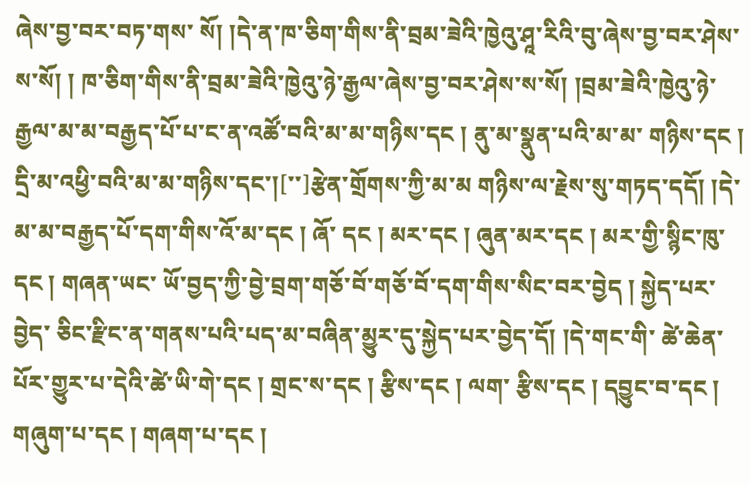ཞེས་བྱ་བར་བཏ་གས་ སོ། །དེ་ན་ཁ་ཅིག་གིས་ནི་བྲམ་ཟེའི་ཁྱེའུ་ཤཱ་རིའི་བུ་ཞེས་བྱ་བར་ཤེས་ས་སོ། ། ཁ་ཅིག་གིས་ནི་བྲམ་ཟེའི་ཁྱེའུ་ཉེ་རྒྱལ་ཞེས་བྱ་བར་ཤེས་ས་སོ། །བྲམ་ཟེའི་ཁྱེའུ་ཉེ་ རྒྱལ་མ་མ་བརྒྱད་པོ་པ་ང་ན་འཚོ་བའི་མ་མ་གཉིས་དང ། ནུ་མ་སྣུན་པའི་མ་མ་ གཉིས་དང ། དྲི་མ་འཕྱི་བའི་མ་མ་གཉིས་དང་།[་་]རྩེན་གྲོགས་ཀྱི་མ་མ གཉིས་ལ་རྗེས་སུ་གཏད་དདོ། །དེ་མ་མ་བརྒྱད་པོ་དག་གིས་འོ་མ་དང ། ཞོ་ དང ། མར་དང ། ཞུན་མར་དང ། མར་གྱི་སྙིང་ཁུ་དང ། གཞན་ཡང་ ཡོ་བྱད་ཀྱི་བྱེ་བྲག་གཅོ་བོ་གཅོ་བོ་དག་གིས་སིང་བར་བྱེད ། སྐྱེད་པར་བྱེད་ ཅིང་རྫིང་ན་གནས་པའི་པད་མ་བཞིན་མྱུར་དུ་སྐྱེད་པར་བྱེད་དོ། །དེ་གང་གི་ ཚེ་ཆེན་པོར་གྱུར་པ་དེའི་ཚེ་ཡི་གེ་དང ། གྲང་ས་དང ། རྩིས་དང ། ལག་ རྩིས་དང ། དབྱུང་བ་དང ། གཞུག་པ་དང ། གཞག་པ་དང །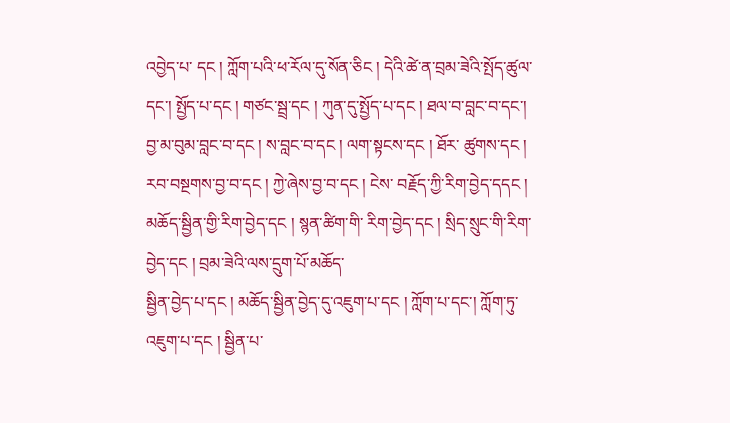འབྱེད་པ་ དང ། ཀློག་པའི་ཕ་རོལ་དུ་སོན་ཅིང ། དེའི་ཚེ་ན་བྲམ་ཟེའི་སྤོད་ཚུལ་དང་། སྤྱོད་པ་དང ། གཙང་སྦྲ་དང ། ཀུན་དུ་སྤྱོད་པ་དང ། ཐལ་བ་བླང་བ་དང་། བྱ་མ་བུམ་བླང་བ་དང ། ས་བླང་བ་དང ། ལག་སྟངས་དང ། ཐོར་ ཚུགས་དང ། རབ་བསྔགས་བྱ་བ་དང ། ཀྱེ་ཞེས་བྱ་བ་དང ། ངེས་ བརྗོད་ཀྱི་རིག་བྱེད་དདང ། མཆོད་སྦྱིན་གྱི་རིག་བྱེད་དང ། སྙན་ཚིག་གི་ རིག་བྱེད་དང ། སྲིད་སྲུང་གི་རིག་བྱེད་དང ། བྲམ་ཟེའི་ལས་དྲུག་པོ་མཆོད་
སྦྱིན་བྱེད་པ་དང ། མཆོད་སྦྱིན་བྱེད་དུ་འཇུག་པ་དང ། ཀློག་པ་དང་། ཀློག་ཏུ་འཇུག་པ་དང ། སྦྱིན་པ་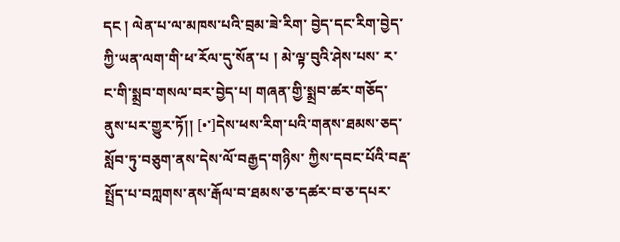དང ། ལེན་པ་ལ་མཁས་པའི་བྲམ་ཟེ་རིག་ བྱེད་དང་རིག་བྱེད་ཀྱི་ཡན་ལག་གི་ཕ་རོལ་དུ་སོན་པ ། མེ་ལྟ་བུའི་ཤེས་པས་ ར་ང་གི་སྨྲབ་གསལ་བར་བྱེད་པ། གཞན་གྱི་སྨྲབ་ཚར་གཅོད་ནུས་པར་གྱུར་ཏོ།། [•་]དེས་ཕས་རིག་པའི་གནས་ཐམས་ཅད་སློབ་ཏུ་བཅུག་ནས་དེས་ལོ་བརྒྱད་གཉིས་ ཀྱིས་དབང་པོའི་བརྡ་སྤྲོད་པ་བཀླགས་ནས་རྒོལ་བ་ཐམས་ཅ་དཚར་བ་ཅ་དཔར་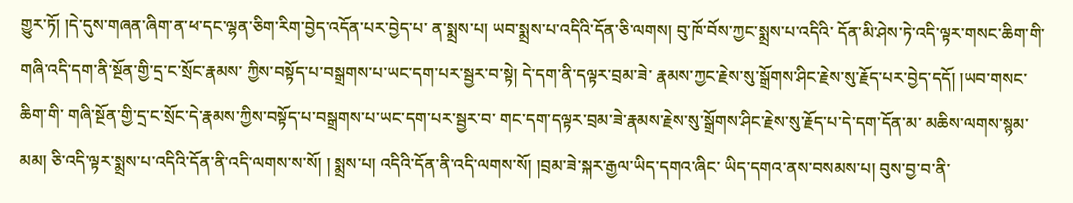གྱུར་ཏོ། །དེ་དུས་གཞན་ཞིག་ན་ཕ་དང་ལྷན་ཅིག་རིག་བྱེད་འདོན་པར་བྱེད་པ་ ན་སྨྲས་པ། ཡབ་སྨྲས་པ་འདིའི་དོན་ཅི་ལགས། བུ་ཁོ་བོས་ཀྱང་སྨྲས་པ་འདིའི་ དོན་མི་ཤེས་ཏེ་འདི་ལྟར་གསང་ཆིག་གི་གཞི་འདི་དག་ནི་སྔོན་གྱི་དྲ་ང་སྲོང་རྣམས་ ཀྱིས་བསྟོད་པ་བསྒྲགས་པ་ཡང་དག་པར་སྦྱར་བ་སྟེ། དེ་དག་ནི་དལྟར་བྲམ་ཟེ་ རྣམས་ཀྱང་རྗེས་སུ་སྒྲོགས་ཤིང་རྗེས་སུ་རྗོད་པར་བྱེད་དདོ། །ཡབ་གསང་ཆིག་གི་ གཞི་སྔོན་གྱི་དྲ་ང་སྲོང་དེ་རྣམས་ཀྱིས་བསྟོད་པ་བསྒྲགས་པ་ཡང་དག་པར་སྦྱར་བ་ གང་དག་དལྟར་བྲམ་ཟེ་རྣམས་རྗེས་སུ་སྒྲོགས་ཤིང་རྗེས་སུ་རྗོད་པ་དེ་དག་དོན་མ་ མཆིས་ལགས་སྙམ་མམ། ཅི་འདི་ལྟར་སྨྲས་པ་འདིའི་དོན་ནི་འདི་ལགས་ས་སོ། ། སྨྲས་པ། འདིའི་དོན་ནི་འདི་ལགས་སོ། །བྲམ་ཟེ་སྐར་རྒྱལ་ཡིད་དགའ་ཞིང་ ཡིད་དགའ་ནས་བསམས་པ། བུས་བྱ་བ་ནི་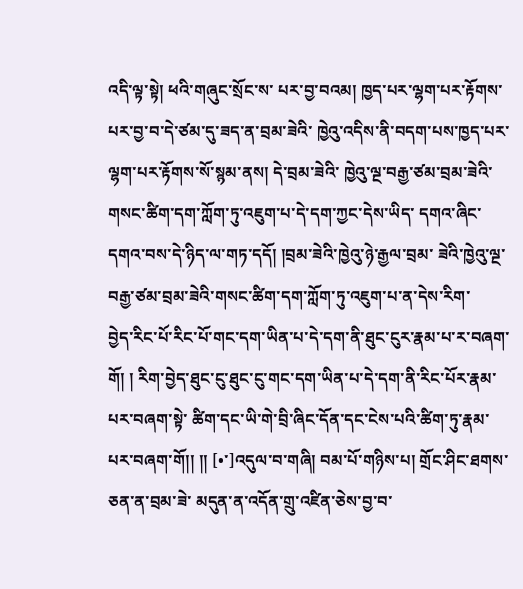འདི་ལྟ་སྟེ། ཕའི་གཞུང་སྲོང་ས་ པར་བྱ་བའམ། ཁྱད་པར་ལྷག་པར་རྟོགས་པར་བྱ་བ་དེ་ཙམ་དུ་ཟད་ན་བྲམ་ཟེའི་ ཁྱེའུ་འདིས་ནི་བདག་པས་ཁྱད་པར་ལྷག་པར་རྟོགས་སོ་སྙམ་ནས། དེ་བྲམ་ཟེའི་ ཁྱེའུ་ལྔ་བརྒྱ་ཙམ་བྲམ་ཟེའི་གསང་ཚིག་དག་ཀློག་ཏུ་འཇུག་པ་དེ་དག་ཀྱང་དེས་ཡིད་ དགའ་ཞིང་དགའ་བས་དེ་ཉིད་ལ་གཏ་དདོ། །བྲམ་ཟེའི་ཁྱེའུ་ཉེ་རྒྱལ་བྲམ་ ཟེའི་ཁྱེའུ་ལྔ་བརྒྱ་ཙམ་བྲམ་ཟེའི་གསང་ཚིག་དག་ཀློག་ཏུ་འཇུག་པ་ན་དེས་རིག་
བྱེད་རིང་པོ་རིང་པོ་གང་དག་ཡིན་པ་དེ་དག་ནི་ཐུང་ངུར་རྣམ་པ་ར་བཞག་གོ། ། རིག་བྱེད་ཐུང་ངུ་ཐུང་ངུ་གང་དག་ཡིན་པ་དེ་དག་ནི་རིང་པོར་རྣམ་པར་བཞག་སྟེ་ ཚིག་དང་ཡི་གེ་བྲི་ཞིང་དོན་དང་ངེས་པའི་ཚིག་ཏུ་རྣམ་པར་བཞག་གོ།། །། [•་]འདུལ་བ་གཞི། བམ་པོ་གཉིས་པ། གྲོང་ཤིང་ཐགས་ཅན་ན་བྲམ་ཟེ་ མདུན་ན་འདོན་གྲུ་འཛིན་ཅེས་བྱ་བ་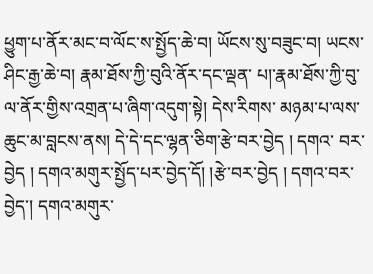ཕྱུག་པ་ནོར་མང་བ་ལོང་ས་སྤྱོད་ཆེ་བ། ཡོངས་སུ་བཟུང་བ། ཡངས་ཤིང་རྒྱ་ཆེ་བ། རྣམ་ཐོས་ཀྱི་བུའི་ནོར་དང་ལྡན་ པ།་རྣམ་ཐོས་ཀྱི་བུ་ལ་ནོར་གྱིས་འགྲན་པ་ཞིག་འདུག་སྟེ། དེས་རིགས་ མཉམ་པ་ལས་ཆུང་མ་བླངས་ནས། དེ་དེ་དང་ལྷན་ཅིག་རྩེ་བར་བྱེད ། དགའ་ བར་བྱེད ། དགའ་མགུར་སྤྱོད་པར་བྱེད་དོ། །རྩེ་བར་བྱེད ། དགའ་བར་བྱེད་། དགའ་མགུར་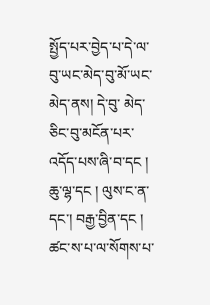སྤྱོད་པར་བྱེད་པ་དེ་ལ་བུ་ཡང་མེད་བུ་མོ་ཡང་མེད་ནས། དེ་བུ་ མེད་ཅིང་བུ་མངོན་པར་འདོད་པས་ཞི་བ་དང ། ཆུ་ལྷ་དང ། ལུས་ང་ན་དང་། བརྒྱ་བྱིན་དང ། ཚང་ས་པ་ལ་སོགས་པ་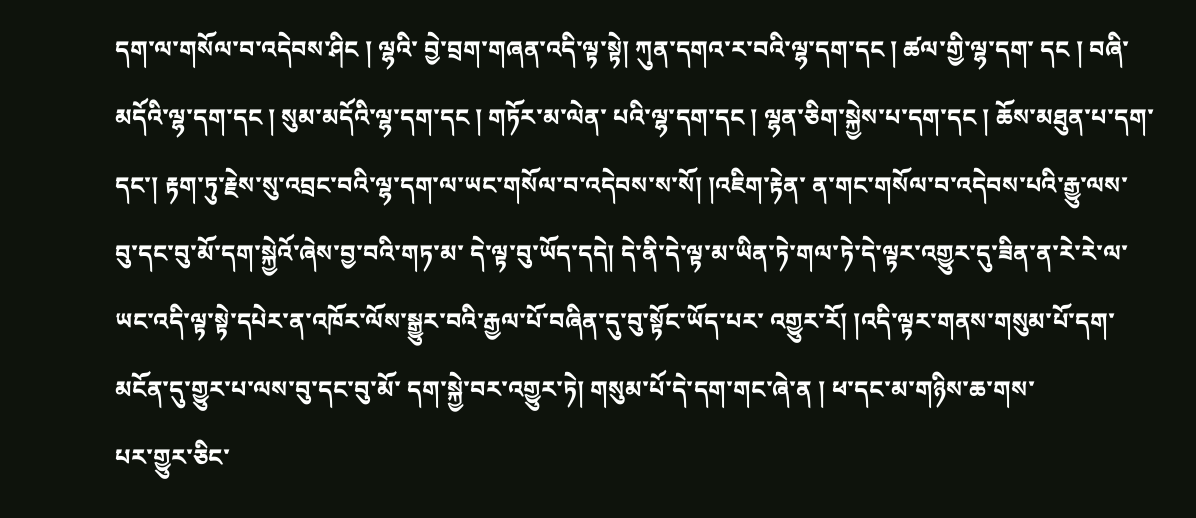དག་ལ་གསོལ་བ་འདེབས་ཤིང ། ལྷའི་ བྱེ་བྲག་གཞན་འདི་ལྟ་སྟེ། ཀུན་དགའ་ར་བའི་ལྷ་དག་དང ། ཚལ་གྱི་ལྷ་དག་ དང ། བཞི་མདོའི་ལྷ་དག་དང ། སུམ་མདོའི་ལྷ་དག་དང ། གཏོར་མ་ལེན་ པའི་ལྷ་དག་དང ། ལྷན་ཅིག་སྐྱེས་པ་དག་དང ། ཆོས་མཐུན་པ་དག་དང་། རྟག་ཏུ་རྗེས་སུ་འབྲང་བའི་ལྷ་དག་ལ་ཡང་གསོལ་བ་འདེབས་ས་སོ། །འཇིག་རྟེན་ ན་གང་གསོལ་བ་འདེབས་པའི་རྒྱུ་ལས་བུ་དང་བུ་མོ་དག་སྐྱེའོ་ཞེས་བྱ་བའི་གཏ་མ་ དེ་ལྟ་བུ་ཡོད་དདེ། དེ་ནི་དེ་ལྟ་མ་ཡིན་ཏེ་གལ་ཏེ་དེ་ལྟར་འགྱུར་དུ་ཟིན་ན་རེ་རེ་ལ་ ཡང་འདི་ལྟ་སྟེ་དཔེར་ན་འཁོར་ལོས་སྒྱུར་བའི་རྒྱལ་པོ་བཞིན་དུ་བུ་སྟོང་ཡོད་པར་ འགྱུར་རོ། །འདི་ལྟར་གནས་གསུམ་པོ་དག་མངོན་དུ་གྱུར་པ་ལས་བུ་དང་བུ་མོ་ དག་སྐྱེ་བར་འགྱུར་ཏེ། གསུམ་པོ་དེ་དག་གང་ཞེ་ན ། ཕ་དང་མ་གཉིས་ཆ་གས་
པར་གྱུར་ཅིང་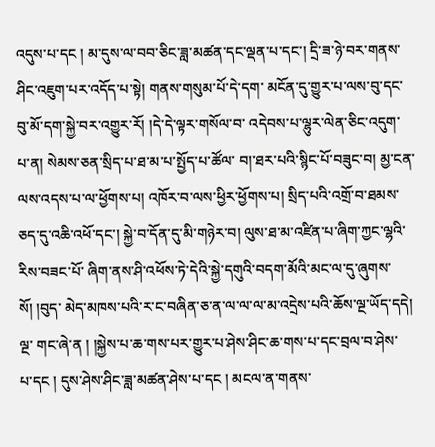འདུས་པ་དང ། མ་དུས་ལ་བབ་ཅིང་ཟླ་མཚན་དང་ལྡན་པ་དང་། དྲི་ཟ་ཉེ་བར་གནས་ཤིང་འཇུག་པར་འདོད་པ་སྟེ། གནས་གསུམ་པོ་དེ་དག་ མངོན་དུ་གྱུར་པ་ལས་བུ་དང་བུ་མོ་དག་སྐྱེ་བར་འགྱུར་རོ། །དེ་དེ་ལྟར་གསོལ་བ་ འདེབས་པ་ལྷུར་ལེན་ཅིང་འདུག་པ་ན། སེམས་ཅན་སྲིད་པ་ཐ་མ་པ་སྤྱོད་པ་ཚོལ་ བ།་ཐར་པའི་སྙིང་པོ་བཟུང་བ། མྱ་ངན་ལས་འདས་པ་ལ་ཕྱོགས་པ། འཁོར་བ་ལས་ཕྱིར་ཕྱོགས་པ། སྲིད་པའི་འགྲོ་བ་ཐམས་ཅད་དུ་འཆི་འཕོ་དང་། སྐྱེ་བ་དོན་དུ་མི་གཉེར་བ། ལུས་ཐ་མ་འཛིན་པ་ཞིག་ཀྱང་ལྷའི་རིས་བཟང་པོ་ ཞིག་ནས་ཤི་འཕོས་ཏེ་དེའི་སྐྱེ་དགུའི་བདག་མོའི་མང་ལ་དུ་ཞུགས་སོ། །བུད་ མེད་མཁས་པའི་ར་ང་བཞིན་ཅ་ན་ལ་ལ་ལ་མ་འདྲེས་པའི་ཆོས་ལྔ་ཡོད་དདེ། ལྔ་ གང་ཞེ་ན ། །སྐྱེས་པ་ཆ་གས་པར་གྱུར་པ་ཤེས་ཤིང་ཆ་གས་པ་དང་བྲལ་བ་ཤེས་ པ་དང ། དུས་ཤེས་ཤིང་ཟླ་མཚན་ཤེས་པ་དང ། མངལ་ན་གནས་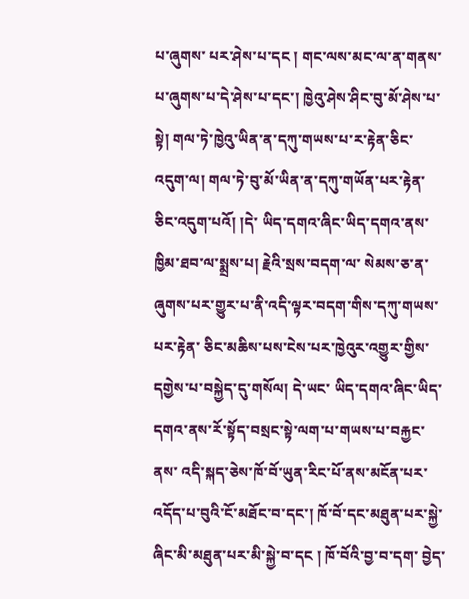པ་ཞུགས་ པར་ཤེས་པ་དང ། གང་ལས་མང་ལ་ན་གནས་པ་ཞུགས་པ་དེ་ཤེས་པ་དང་། ཁྱེའུ་ཤེས་ཤིང་བུ་མོ་ཤེས་པ་སྟེ། གལ་ཏེ་ཁྱེའུ་ཡིན་ན་དཀུ་གཡས་པ་ར་རྟེན་ཅིང་ འདུག་ལ། གལ་ཏེ་བུ་མོ་ཡིན་ན་དཀུ་གཡོན་པར་རྟེན་ཅིང་འདུག་པའོ། །དེ་ ཡིད་དགའ་ཞིང་ཡིད་དགའ་ནས་ཁྱིམ་ཐབ་ལ་སྨྲས་པ། རྗེའི་སྲས་བདག་ལ་ སེམས་ཅ་ན་ཞུགས་པར་གྱུར་པ་ནི་འདི་ལྟར་བདག་གིས་དཀུ་གཡས་པར་རྟེན་ ཅིང་མཆིས་པས་ངེས་པར་ཁྱེའུར་འགྱུར་གྱིས་དགྱེས་པ་བསྐྱེད་དུ་གསོལ། དེ་ཡང་ ཡིད་དགའ་ཞིང་ཡིད་དགའ་ནས་རོ་སྟོད་བསྲང་སྟེ་ལག་པ་གཡས་པ་བརྐྱང་ནས་ འདི་སྐད་ཅེས་ཁོ་བོ་ཡུན་རིང་པོ་ནས་མངོན་པར་འདོད་པ་བུའི་ངོ་མཐོང་བ་དང་། ཁོ་བོ་དང་མཐུན་པར་སྐྱེ་ཞིང་མི་མཐུན་པར་མི་སྐྱེ་བ་དང ། ཁོ་བོའི་བྱ་བ་དག་ བྱེད་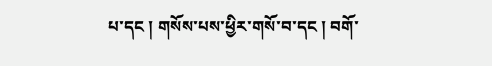པ་དང ། གསོས་པས་ཕྱིར་གསོ་བ་དང ། བགོ་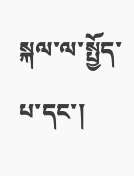སྐལ་ལ་སྤྱོད་པ་དང་།